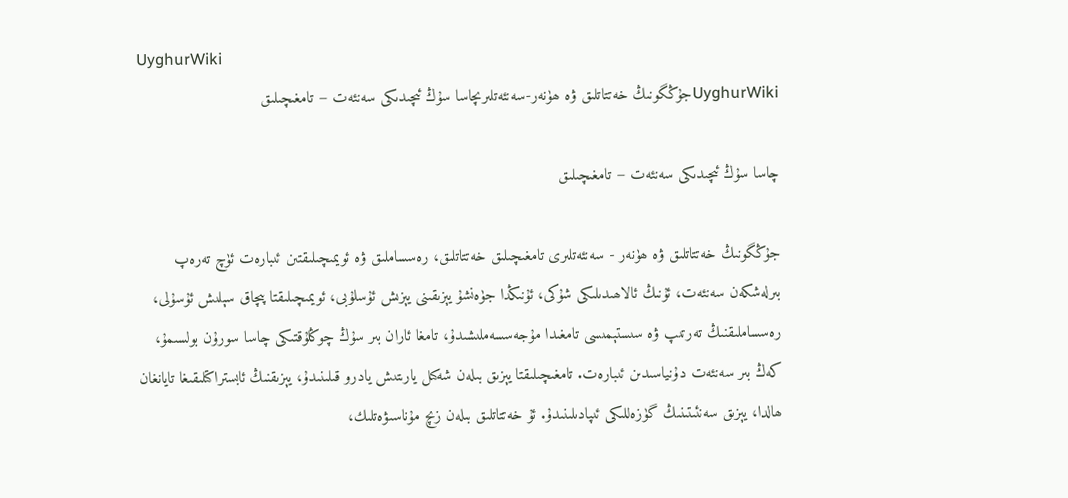UyghurWiki
UyghurWikiجۇڭگونىڭ خەتتاتلىق ۋە ھۈنەر-سەنئەتلىرىچاسا سۇڭ ئىچىدىكى سەنئەت − تامغىچىلىق

چاسا سۇڭ ئىچىدىكى سەنئەت − تامغىچىلىق

جۇڭگونىڭ خەتتاتلىق ۋە ھۈنەر - سەنئەتلىرى تامغىچىلىق خەتتاتلىق، رەسساملىق ۋە ئويمىچىلىقتىن ئىبارەت ئۈچ تەرەپ بىرلەشكەن سەنئەت، ئۇنىڭ ئالاھىدىلىكى شۇكى، ئۇنىڭدا جۈەنشۇ يېزىقىنى يېزىش ئۇسلۇبى، ئويمىچىلىقتا پىچاق سېلىش ئۇسۇلى، رەسساملىقنىڭ تەرتىپ ۋە سىستېمىسى تامغىدا مۇجەسسەملىشىدۇ، تامغا ئاران بىر سۇڭ چوڭلۇقتىكى چاسا سورۇن بولسىمۇ، كەڭ بىر سەنئەت دۇنياسىدىن ئىبارەت. تامغىچىلىقتا يېزىق بىلەن شەكىل يارىتىش يادرو قىلىنىدۇ، يېزىقنىڭ ئابستراكتلىقىغا تايانغان ھالدا، يېزىق سەنئىتىنىڭ گۈزەللىكى ئىپادىلىنىدۇ. ئۇ خەتتاتلىق بىلەن زىچ مۇناسىۋەتلىك،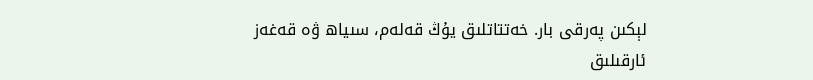لېكىن پەرقى بار. خەتتاتلىق يۇڭ قەلەم، سىياھ ۋە قەغەز ئارقىلىق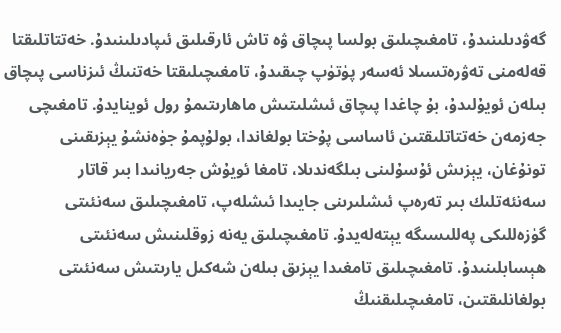گەۋدىلىنىدۇ، تامغىچىلىق بولسا پىچاق ۋە تاش ئارقىلىق ئىپادىلىنىدۇ. خەتتاتلىقتا قەلەمنى تەۋرەتسىلا ئەسەر پۈتۈپ چىقىدۇ، تامغىچىلىقتا خەتنىڭ ئىزناسى پىچاق بىلەن ئويۇلىدۇ، بۇ چاغدا پىچاق ئىشلىتىش ماھارىتىمۇ رول ئوينايدۇ. تامغىچى جەزمەن خەتتاتلىقتىن ئاساسى پۇختا بولغاندا، بولۇپمۇ جۈەنشۇ يېزىقىنى تونۇغان، يېزىش ئۇسۇلىنى بىلگەندىلا، تامغا ئويۇش جەريانىدا بىر قاتار سەنئەتلىك بىر تەرەپ ئىشلىرىنى جايىدا ئىشلەپ، تامغىچىلىق سەنئىتى گۈزەللىكى پەللىسىگە يېتەلەيدۇ. تامغىچىلىق يەنە زوقلىنىش سەنئىتى ھېسابلىنىدۇ. تامغىچىلىق تامغىدا يېزىق بىلەن شەكىل يارىتىش سەنئىتى بولغانلىقتىن، تامغىچىلىقنىڭ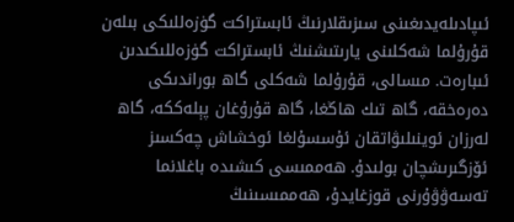ئىپادىلەيدىغىنى سىزىقلارنىڭ ئابستراكت گۈزەللىكى بىلەن قۇرۇلما شەكلىنى يارىتىشنىڭ ئابستراكت گۈزەللىكىدىن ئىبارەت. مىسالى، قۇرۇلما شەكلى گاھ بوراندىكى دەرەخقە، گاھ تىك ھاڭغا، گاھ قۇرۇغان پېلەككە، گاھ لەرزان ئوينىلىۋاتقان ئۇسسۇلغا ئوخشاش چەكسىز ئۆزگىرىشچان بولىدۇ. ھەممىسى كىشىدە باغلانما تەسەۋۋۇرنى قوزغايدۇ، ھەممىسىنىڭ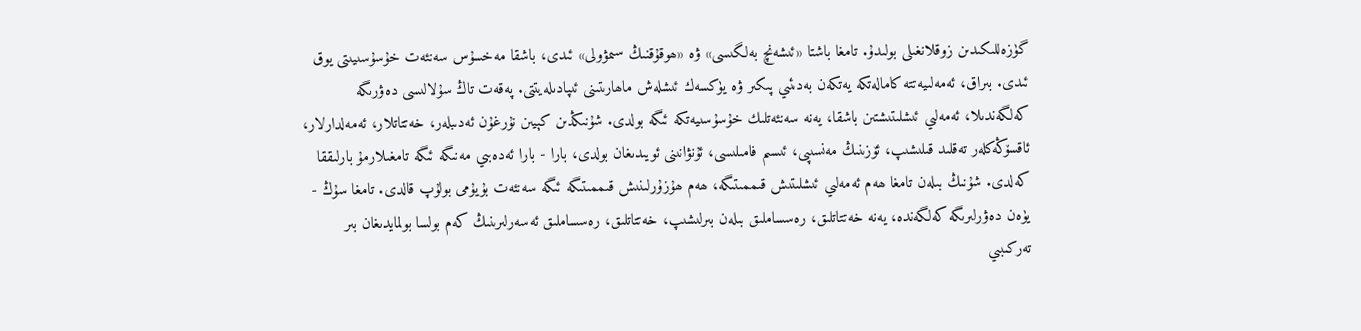گۈزەللىكىدىن زوقلانغىلى بولىدۇ. تامغا باشتا «ئىشەنچ بەلگىسى» ۋە «ھوقۇقنىڭ سىمۋولى» ئىدى، باشقا مەخسۇس سەنئەت خۇسۇسىيىتى يوق ئىدى. بىراق، ئەمەلىيەتتە كامالەتكە يەتكەن بەدىئىي پىكىر ۋە يۈكسەك ئىشلەش ماھارىتىنى ئىپادىلەيتتى. پەقەت تاڭ سۇلالىسى دەۋرىگە كەلگەندىلا، ئەمەلىي ئىشلىتىشتىن باشقا، يەنە سەنئەتلىك خۇسۇسىيەتكە ئىگە بولدى. شۇنىڭدىن كېيىن نۇرغۇن ئەدىبلەر، خەتتاتلار، ئەمەلدارلار، ئاقسۆڭەكلەر تەقلىد قىلىشىپ، ئۆزىنىڭ مەنسىپى، ئىسىم فامىلىسى، ئۇنۋانىنى ئويىدىغان بولدى، بارا - بارا ئەدەبىي مەنىگە ئىگە تامغىلارمۇ بارلىققا كەلدى. شۇنىڭ بىلەن تامغا ھەم ئەمەلىي ئىشلىتىش قىممىتىگە، ھەم ھۇزۇرلىنىش قىممىتىگە ئىگە سەنئەت بۇيۇمى بولۇپ قالدى. تامغا سۇڭ - يۈەن دەۋرلىرىگە كەلگەندە، يەنە خەتتاتلىق، رەسساملىق بىلەن بىرلىشىپ، خەتتاتلىق، رەسساملىق ئەسەرلىرىنىڭ كەم بولسا بولمايدىغان بىر تەركىبىي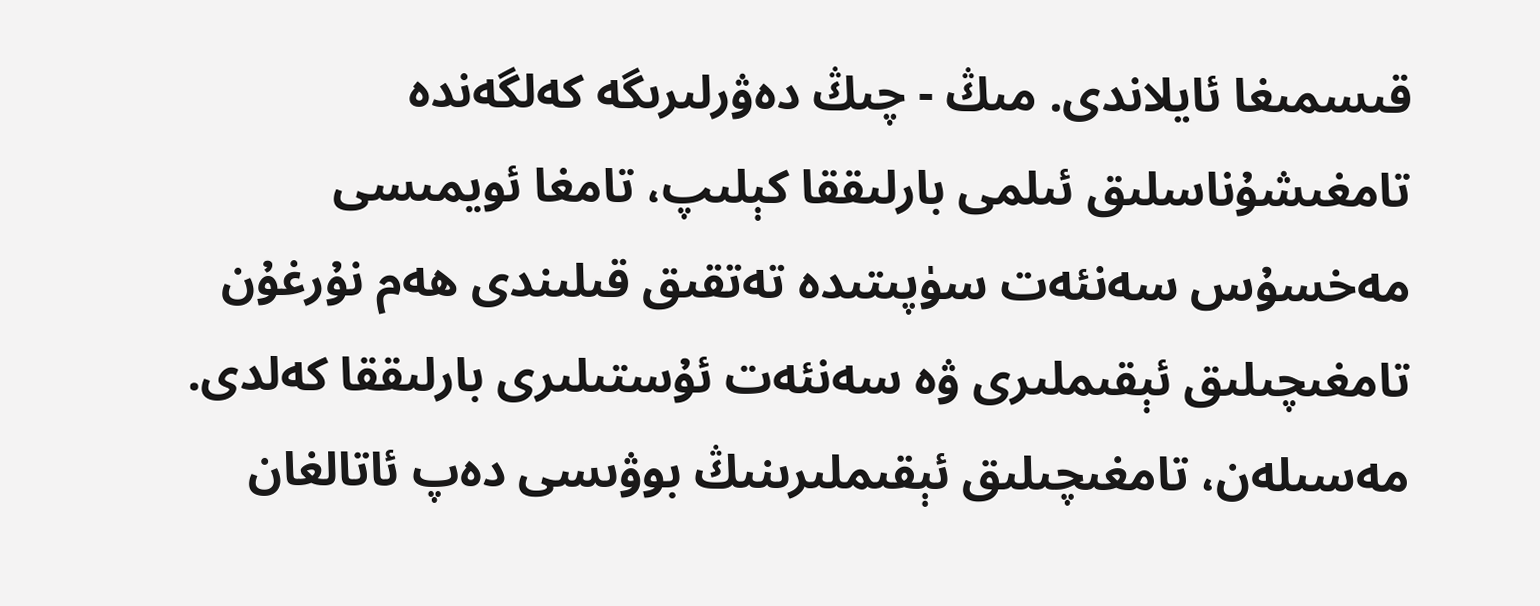قىسمىغا ئايلاندى. مىڭ - چىڭ دەۋرلىرىگە كەلگەندە تامغىشۇناسلىق ئىلمى بارلىققا كېلىپ، تامغا ئويمىسى مەخسۇس سەنئەت سۈپىتىدە تەتقىق قىلىندى ھەم نۇرغۇن تامغىچىلىق ئېقىملىرى ۋە سەنئەت ئۇستىلىرى بارلىققا كەلدى. مەسىلەن، تامغىچىلىق ئېقىملىرىنىڭ بوۋىسى دەپ ئاتالغان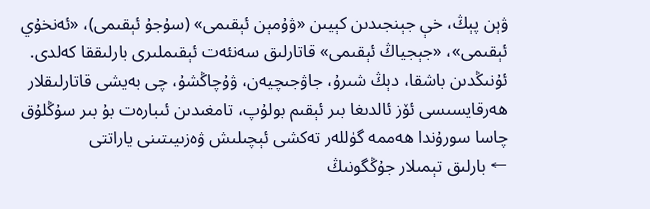ۋېن پېڭ، خې جېنجىدىن كېيىن «ۋۇمېن ئېقىمى» (سۇجۇ ئېقىمى)، «ئەنخۇي ئېقىمى»، «جېجياڭ ئېقىمى» قاتارلىق سەنئەت ئېقىملىرى بارلىققا كەلدى. ئۇنىڭدىن باشقا، دېڭ شىرۇ، جاۋجىچيەن، ۋۇچاڭشۇ، چى بەيشى قاتارلىقلار ھەرقايسىسى ئۆز ئالدىغا بىر ئېقىم بولۇپ، تامغىدىن ئىبارەت بۇ بىر سۇڭلۇق چاسا سورۇندا ھەممە گۈللەر تەكشى ئېچىلىش ۋەزىيىتىنى ياراتتى
← بارلىق تېمىلار جۇڭگونىڭ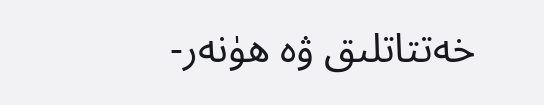خەتتاتلىق ۋە ھۈنەر-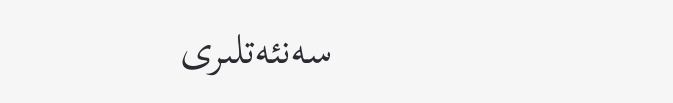سەنئەتلىرى